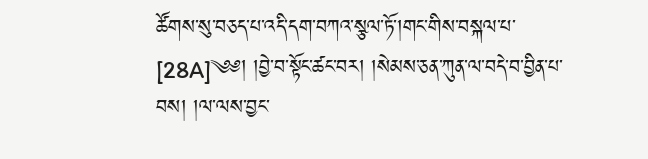ཚོགས་སུ་བཅད་པ་འདི་དག་བཀའ་སྩལ་ཏོ་།གང་གིས་བསྐལ་པ་ [28A]༄༅། །བྱེ་བ་སྟོང་ཚང་བར། །སེམས་ཅན་ཀུན་ལ་བདེ་བ་བྱིན་པ་བས། །ལ་ལས་བྱང་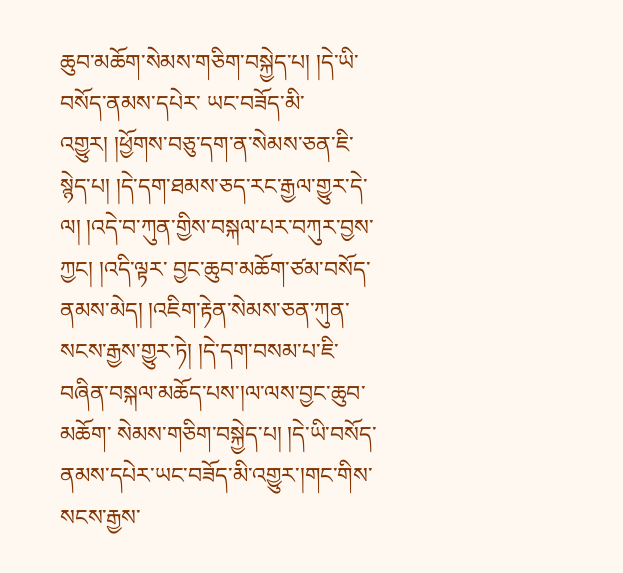ཆུབ་མཆོག་སེམས་གཅིག་བསྐྱེད་པ། །དེ་ཡི་བསོད་ནམས་དཔེར་ ཡང་བཟོད་མི་འགྱུར། །ཕྱོགས་བཅུ་དག་ན་སེམས་ཅན་ཇི་སྙེད་པ། །དེ་དག་ཐམས་ཅད་རང་རྒྱལ་གྱུར་དེ་ལ། །འདེ་བ་ཀུན་གྱིས་བསྐལ་པར་བཀུར་བྱས་ཀྱང། །འདི་ལྟར་ བྱང་ཆུབ་མཆོག་ཙམ་བསོད་ནམས་མེད། །འཇིག་རྟེན་སེམས་ཅན་ཀུན་སངས་རྒྱས་གྱུར་ཏེ། །དེ་དག་བསམ་པ་ཇི་བཞིན་བསྐལ་མཆོད་པས་།ལ་ལས་བྱང་ཆུབ་མཆོག་ སེམས་གཅིག་བསྐྱེད་པ། །དེ་ཡི་བསོད་ནམས་དཔེར་ཡང་བཟོད་མི་འགྱུར་།གང་གིས་སངས་རྒྱས་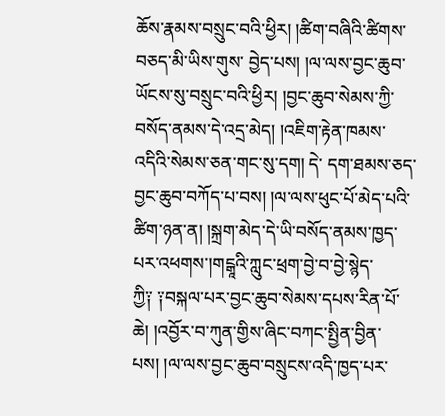ཆོས་རྣམས་བསྲུང་བའི་ཕྱིར། །ཚིག་བཞིའི་ཚིགས་བཅད་མི་ཡིས་གུས་ བྱེད་པས། །ལ་ལས་བྱང་ཆུབ་ཡོངས་སུ་བསྲུང་བའི་ཕྱིར། །བྱང་ཆུབ་སེམས་ཀྱི་བསོད་ནམས་དེ་འདྲ་མེད། །འཇིག་རྟེན་ཁམས་འདིའི་སེམས་ཅན་གང་སུ་དག། དེ་ དག་ཐམས་ཅད་བྱང་ཆུབ་བཀོད་པ་བས། །ལ་ལས་ཕུང་པོ་མེད་པའི་ཚིག་ཉན་ན། །སྐྲག་མེད་དེ་ཡི་བསོད་ནམས་ཁྱད་པར་འཕགས་།གངྒཱའི་ཀླུང་ཕྲག་བྱེ་བ་བྱེ་སྙེད་ ཀྱི༑ ༑བསྐལ་པར་བྱང་ཆུབ་སེམས་དཔས་རིན་པོ་ཆེ། །འབྱོར་བ་ཀུན་གྱིས་ཞིང་བཀང་སྤྱིན་བྱིན་པས། །ལ་ལས་བྱང་ཆུབ་བསྲུངས་འདི་ཁྱད་པར་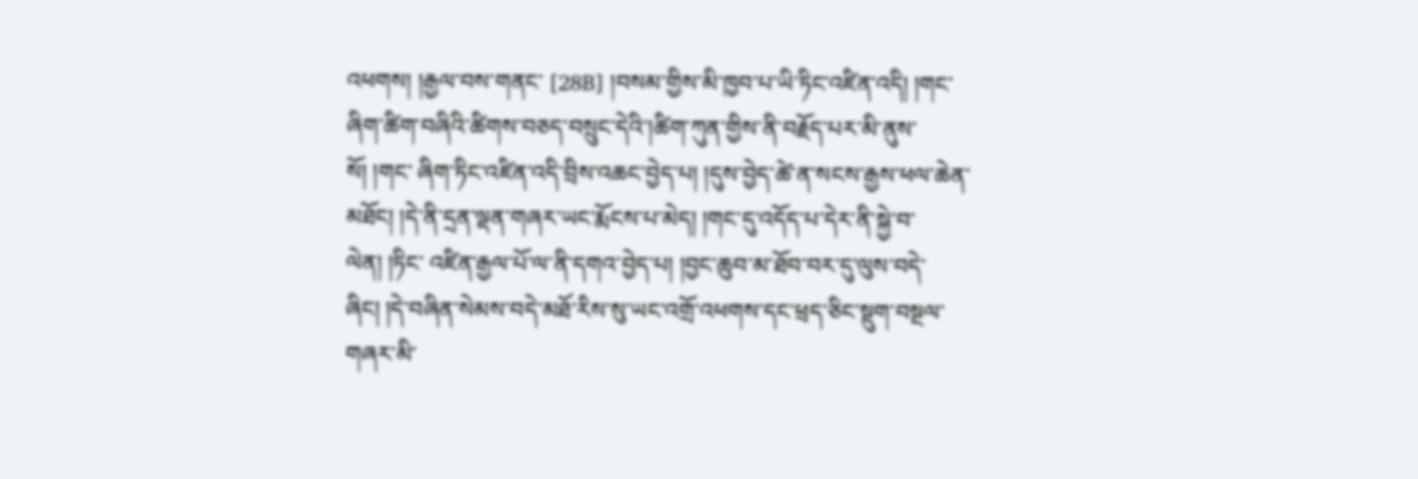འཕགས། །རྒྱལ་བས་གནང་ [28B] །བསམ་གྱིས་མི་ཁྱབ་པ་ཡི་ཏིང་འཛིན་འདི། །གང་ཞིག་ཚིག་བཞིའི་ཚིགས་བཅད་བསྲུང་དེའི་།ཚིག་ཀུན་གྱིས་ནི་བརྗོད་པར་མི་ནུས་སོ། །གང་ ཞིག་ཏིང་འཛིན་འདི་བྲིས་འཆང་བྱེད་པ། །དུས་བྱེད་ཚེ་ན་སངས་རྒྱས་ཕལ་ཆེན་མཐོང། །དེ་ནི་དྲན་ལྡན་གཞར་ཡང་རྨོངས་པ་མེད། །གང་དུ་འདོད་པ་དེར་ནི་སྐྱེ་བ་ལེན། །ཏིང་ འཛིན་རྒྱལ་པོ་ལ་ནི་དགའ་བྱེད་པ། །བྱང་ཆུབ་མ་ཐོབ་བར་དུ་ལུས་བདེ་ཞིང། །དེ་བཞིན་སེམས་བདེ་མཐོ་རིས་སུ་ཡང་འགྲོ་འཕགས་དང་ཕྲད་ཅིང་སྡུག་བསྔལ་གཞར་མི་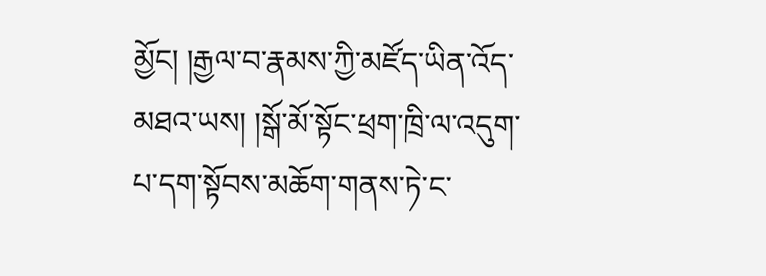མྱོང། །རྒྱལ་བ་རྣམས་ཀྱི་མཛོད་ཡིན་འོད་མཐའ་ཡས། །སྒོ་མོ་སྟོང་ཕྲག་ཁྲི་ལ་འདུག་པ་དག་སྟོབས་མཆོག་གནས་ཏེ་ང་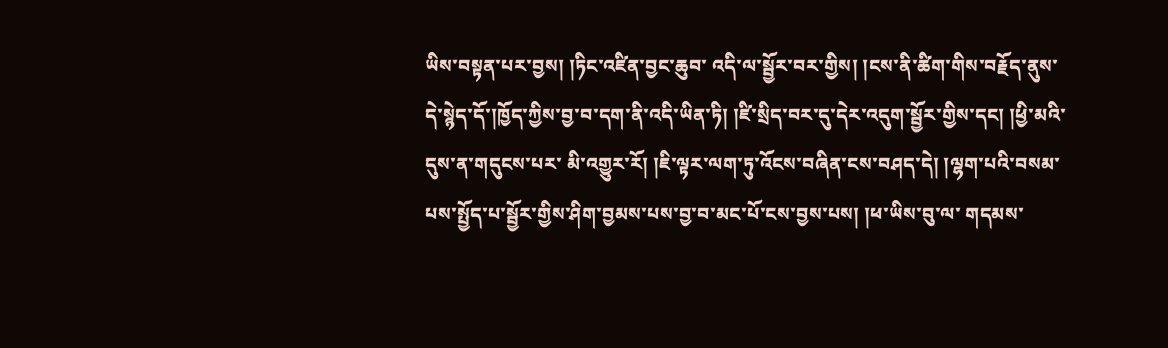ཡིས་བསྟན་པར་བྱས། །ཏིང་འཛིན་བྱང་ཆུབ་ འདི་ལ་སྦྱོར་བར་གྱིས། །ངས་ནི་ཚིག་གིས་བརྗོད་ནུས་དེ་སྙེད་དོ་།ཁྱོད་ཀྱིས་བྱ་བ་དག་ནི་འདི་ཡིན་ཏི། །ཛི་སྲིད་བར་དུ་དེར་འདུག་སྦྱོར་གྱིས་དང། །ཕྱི་མའི་དུས་ན་གདུངས་པར་ མི་འགྱུར་རོ། །ཇི་ལྟར་ལག་ཏུ་འོངས་བཞིན་ངས་བཤད་དེ། །ལྷག་པའི་བསམ་པས་སྤྱོད་པ་སྦྱོར་གྱིས་ཤིག་བྱམས་པས་བྱ་བ་མང་པོ་ངས་བྱས་པས། །ཕ་ཡིས་བུ་ལ་ གདམས་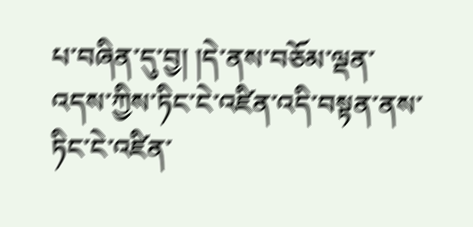པ་བཞིན་དུ་བྱ། །དེ་ནས་བཅོམ་ལྡན་འདས་ཀྱིས་ཏིང་ངེ་འཛིན་འདི་བསྟན་ནས་ཏིང་ངེ་འཛིན་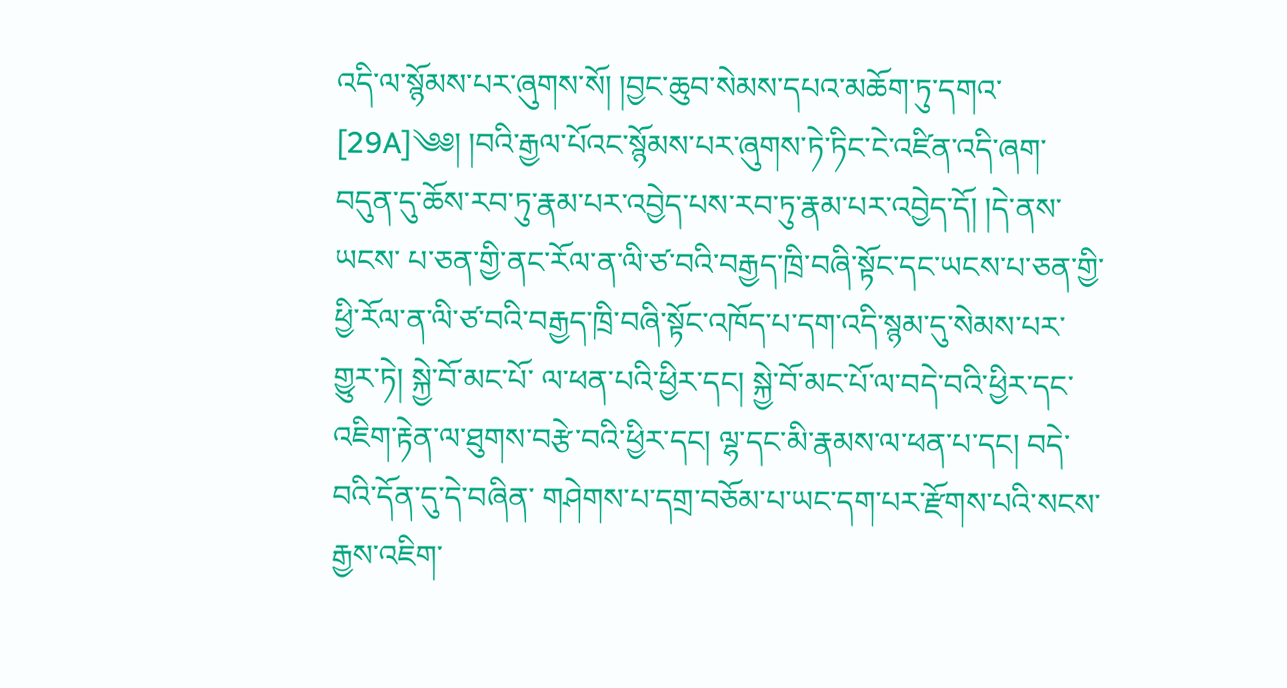འདི་ལ་སྙོམས་པར་ཞུགས་སོ། །བྱང་ཆུབ་སེམས་དཔའ་མཆོག་ཏུ་དགའ་ [29A]༄༅། །བའི་རྒྱལ་པོའང་སྙོམས་པར་ཞུགས་ཏེ་ཏིང་ངེ་འཛིན་འདི་ཞག་བདུན་དུ་ཆོས་རབ་ཏུ་རྣམ་པར་འབྱེད་པས་རབ་ཏུ་རྣམ་པར་འབྱེད་དོ། །དེ་ནས་ཡངས་ པ་ཅན་གྱི་ནང་རོལ་ན་ལི་ཙ་བའི་བརྒྱད་ཁྲི་བཞི་སྟོང་དང་ཡངས་པ་ཅན་གྱི་ཕྱི་རོལ་ན་ལི་ཙ་བའི་བརྒྱད་ཁྲི་བཞི་སྟོང་འཁོད་པ་དག་འདི་སྙམ་དུ་སེམས་པར་གྱུར་ཏེ། སྐྱེ་བོ་མང་པོ་ ལ་ཕན་པའི་ཕྱིར་དང། སྐྱེ་བོ་མང་པོ་ལ་བདེ་བའི་ཕྱིར་དང་འཇིག་རྟེན་ལ་ཐུགས་བརྩེ་བའི་ཕྱིར་དང། ལྷ་དང་མི་རྣམས་ལ་ཕན་པ་དང། བདེ་བའི་དོན་དུ་དེ་བཞིན་ གཤེགས་པ་དགྲ་བཅོམ་པ་ཡང་དག་པར་རྫོགས་པའི་སངས་རྒྱས་འཇིག་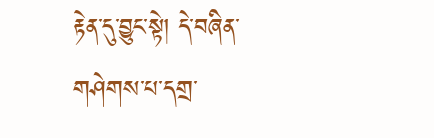རྟེན་དུ་བྱུང་སྟེ། དེ་བཞིན་གཤེགས་པ་དགྲ་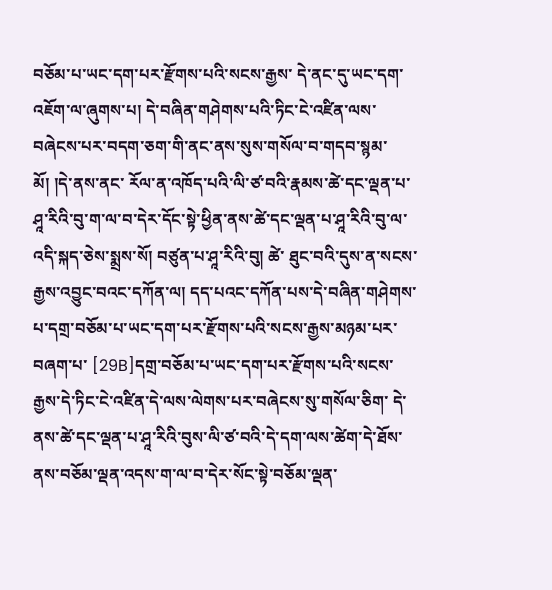བཅོམ་པ་ཡང་དག་པར་རྫོགས་པའི་སངས་རྒྱས་ དེ་ནང་དུ་ཡང་དག་འཇོག་ལ་ཞུགས་པ། དེ་བཞིན་གཤེགས་པའི་ཏིང་ངེ་འཛིན་ལས་བཞེངས་པར་བདག་ཅག་གི་ནང་ནས་སུས་གསོལ་བ་གདབ་སྙམ་མོ། །དེ་ནས་ནང་ རོལ་ན་འཁོད་པའི་ལི་ཙ་བའི་རྣམས་ཚེ་དང་ལྡན་པ་ཤཱ་རིའི་བུ་ག་ལ་བ་དེར་དོང་སྟེ་ཕྱིན་ནས་ཚེ་དང་ལྡན་པ་ཤཱ་རིའི་བུ་ལ་འདི་སྐད་ཅེས་སྨྲས་སོ། བཙུན་པ་ཤཱ་རིའི་བུ། ཚེ་ ཐུང་བའི་དུས་ན་སངས་རྒྱས་འབྱུང་བའང་དཀོན་ལ། དད་པའང་དཀོན་པས་དེ་བཞིན་གཤེགས་པ་དགྲ་བཅོམ་པ་ཡང་དག་པར་རྫོགས་པའི་སངས་རྒྱས་མཉམ་པར་བཞག་པ་ [29B]དགྲ་བཅོམ་པ་ཡང་དག་པར་རྫོགས་པའི་སངས་རྒྱས་དེ་ཏིང་ངེ་འཛིན་དེ་ལས་ལེགས་པར་བཞེངས་སུ་གསོལ་ཅིག་ དེ་ནས་ཚེ་དང་ལྡན་པ་ཤཱ་རིའི་བུས་ལི་ཙ་བའི་དེ་དག་ལས་ཚེག་དེ་ཐོས་ནས་བཅོམ་ལྡན་འདས་ག་ལ་བ་དེར་སོང་སྟེ་བཅོམ་ལྡན་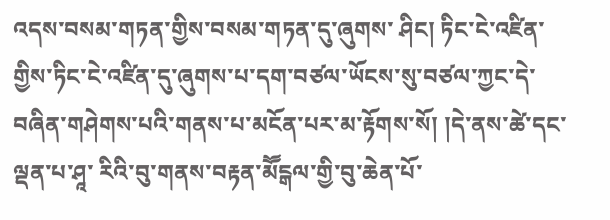འདས་བསམ་གཏན་གྱིས་བསམ་གཏན་དུ་ཞུགས་ ཤིང། ཏིང་ངེ་འཛིན་གྱིས་ཏིང་ངེ་འཛིན་དུ་ཞུགས་པ་དག་བཙལ་ཡོངས་སུ་བཙལ་ཀྱང་དེ་བཞིན་གཤེགས་པའི་གནས་པ་མངོན་པར་མ་རྟོགས་སོ། །དེ་ནས་ཚེ་དང་ལྡན་པ་ཤཱ་ རིའི་བུ་གནས་བརྟན་མཽངྒལ་གྱི་བུ་ཆེན་པོ་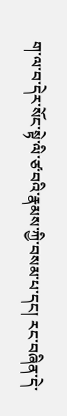ག་ལ་བ་དེར་སོང་སྟེ་ལི་ཙ་བའི་རྣམས་ཀྱི་བསམ་པ་དང། རང་བཞིན་དེ་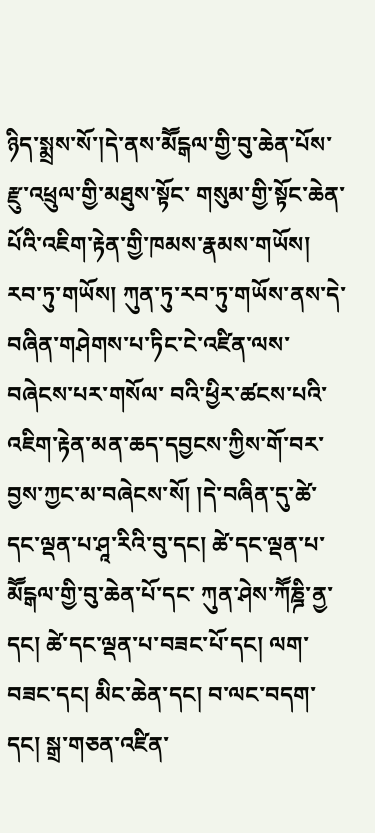ཉིད་སྨྲས་སོ་།དེ་ནས་མཽངྒལ་གྱི་བུ་ཆེན་པོས་རྫུ་འཕྲུལ་གྱི་མཐུས་སྟོང་ གསུམ་གྱི་སྟོང་ཆེན་པོའི་འཇིག་རྟེན་གྱི་ཁམས་རྣམས་གཡོས། རབ་ཏུ་གཡོས། ཀུན་ཏུ་རབ་ཏུ་གཡོས་ནས་དེ་བཞིན་གཤེགས་པ་ཏིང་ངེ་འཛིན་ལས་བཞེངས་པར་གསོལ་ བའི་ཕྱིར་ཚངས་པའི་འཇིག་རྟེན་མན་ཆད་དབྱངས་ཀྱིས་གོ་བར་བྱས་ཀྱང་མ་བཞེངས་སོ། །དེ་བཞིན་དུ་ཚེ་དང་ལྡན་པ་ཤཱ་རིའི་བུ་དང། ཚེ་དང་ལྡན་པ་མཽངྒལ་གྱི་བུ་ཆེན་པོ་དང་ ཀུན་ཤེས་ཀཽཎྜི་ནྱ་དང། ཚེ་དང་ལྡན་པ་བཟང་པོ་དང། ལག་བཟང་དང། མིང་ཆེན་དང། བ་ལང་བདག་དང། སྒྲ་གཅན་འཛིན་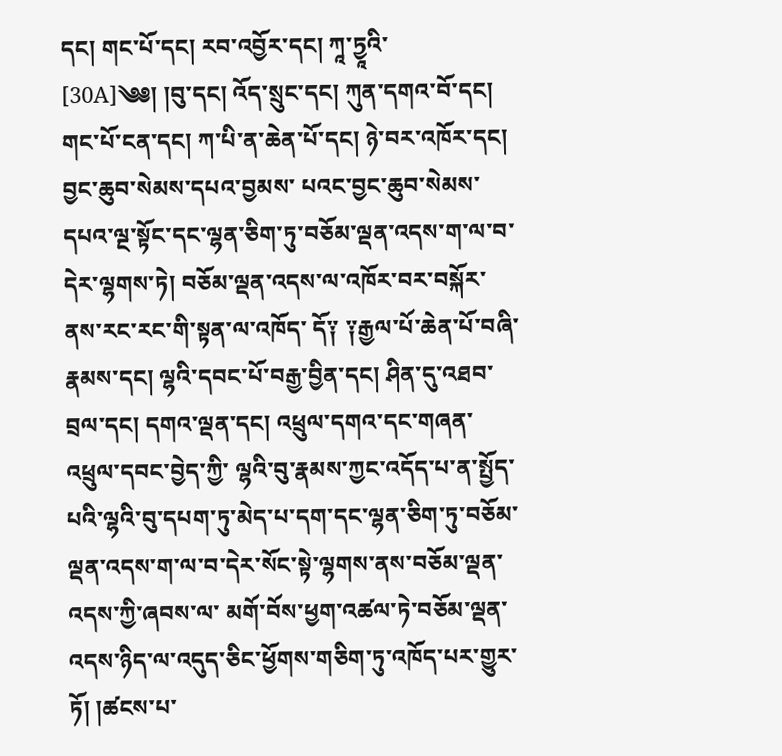དང། གང་པོ་དང། རབ་འབྱོར་དང། ཀཱ་ཏྱཱའི་ [30A]༄༅། །བུ་དང། འོད་སྲུང་དང། ཀུན་དགའ་བོ་དང། གང་པོ་ངན་དང། ཀ་པི་ན་ཆེན་པོ་དང། ཉེ་བར་འཁོར་དང། བྱང་ཆུབ་སེམས་དཔའ་བྱམས་ པའང་བྱང་ཆུབ་སེམས་དཔའ་ལྔ་སྟོང་དང་ལྷན་ཅིག་ཏུ་བཅོམ་ལྡན་འདས་ག་ལ་བ་དེར་ལྷགས་ཏེ། བཅོམ་ལྡན་འདས་ལ་འཁོར་བར་བསྐོར་ནས་རང་རང་གི་སྟན་ལ་འཁོད་ དོ༑ ༑རྒྱལ་པོ་ཆེན་པོ་བཞི་རྣམས་དང། ལྷའི་དབང་པོ་བརྒྱ་བྱིན་དང། ཤིན་དུ་འཐབ་བྲལ་དང། དགའ་ལྡན་དང། འཕྲུལ་དགའ་དང་གཞན་འཕྲུལ་དབང་བྱེད་ཀྱི་ ལྷའི་བུ་རྣམས་ཀྱང་འདོད་པ་ན་སྤྱོད་པའི་ལྷའི་བུ་དཔག་ཏུ་མེད་པ་དག་དང་ལྷན་ཅིག་ཏུ་བཅོམ་ལྡན་འདས་ག་ལ་བ་དེར་སོང་སྟེ་ལྷགས་ནས་བཅོམ་ལྡན་འདས་ཀྱི་ཞབས་ལ་ མགོ་བོས་ཕྱག་འཚལ་ཏེ་བཅོམ་ལྡན་འདས་ཉིད་ལ་འདུད་ཅིང་ཕྱོགས་གཅིག་ཏུ་འཁོད་པར་གྱུར་ཏོ། །ཚངས་པ་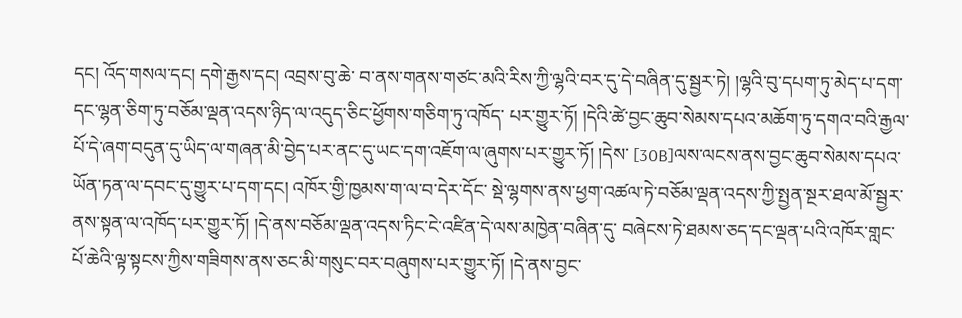དང། འོད་གསལ་དང། དགེ་རྒྱས་དང། འབྲས་བུ་ཆེ་ བ་ནས་གནས་གཙང་མའི་རིས་ཀྱི་ལྷའི་བར་དུ་དེ་བཞིན་དུ་སྦྱར་ཏེ། །ལྷའི་བུ་དཔག་ཏུ་མེད་པ་དག་དང་ལྷན་ཅིག་ཏུ་བཅོམ་ལྡན་འདས་ཉིད་ལ་འདུད་ཅིང་ཕྱོགས་གཅིག་ཏུ་འཁོད་ པར་གྱུར་ཏོ། །དེའི་ཚེ་བྱང་ཆུབ་སེམས་དཔའ་མཆོག་ཏུ་དགའ་བའི་རྒྱལ་པོ་དེ་ཞག་བདུན་དུ་ཡིད་ལ་གཞན་མི་བྱེད་པར་ནང་དུ་ཡང་དག་འཇོག་ལ་ཞུགས་པར་གྱུར་ཏོ། །དེས་ [30B]ལས་ལངས་ནས་བྱང་ཆུབ་སེམས་དཔའ་ཡོན་ཏན་ལ་དབང་དུ་གྱུར་པ་དག་དང། འཁོར་གྱི་ཁྱམས་ག་ལ་བ་དེར་དོང་ སྡེ་ལྷགས་ནས་ཕྱག་འཚལ་ཏེ་བཅོམ་ལྡན་འདས་ཀྱི་སྤྱན་སྔར་ཐལ་མོ་སྦྱར་ནས་སྟན་ལ་འཁོད་པར་གྱུར་ཏོ། །དེ་ནས་བཅོམ་ལྡན་འདས་ཏིང་ངེ་འཛིན་དེ་ལས་མཁྱེན་བཞིན་དུ་ བཞེངས་ཏེ་ཐམས་ཅད་དང་ལྡན་པའི་འཁོར་གླང་པོ་ཆེའི་ལྟ་སྟངས་ཀྱིས་གཟིགས་ནས་ཅང་མི་གསུང་བར་བཞུགས་པར་གྱུར་ཏོ། །དེ་ནས་བྱང་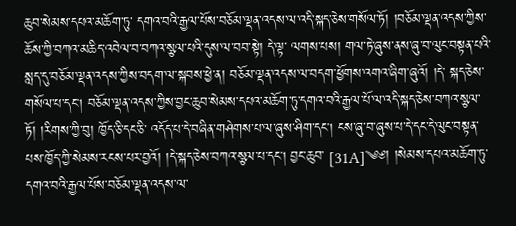ཆུབ་སེམས་དཔའ་མཆོག་ཏུ་ དགའ་བའི་རྒྱལ་པོས་བཅོམ་ལྡན་འདས་ལ་འདི་སྐད་ཅེས་གསོལ་ཏོ། །བཅོམ་ལྡན་འདས་ཀྱིས་ཆོས་ཀྱི་བཀའ་མཆིད་འབེལ་བ་བཀའ་སྩལ་པའི་དུས་ལ་བབ་སྟེ། དེ་ལྟ་ ལགས་པས། གལ་ཏེ་ཞུས་ནས་ཞུ་བ་ལུང་བསྟན་པའི་སླད་དུ་བཅོམ་ལྡན་འདས་ཀྱིས་བདག་ལ་སྐབས་ཕྱེ་ན། བཅོམ་ལྡན་འདས་ལ་བདག་ཕྱོགས་འགའ་ཞིག་ཞུའོ། །དེ་ སྐད་ཅེས་གསོལ་པ་དང། བཅོམ་ལྡན་འདས་ཀྱིས་བྱང་ཆུབ་སེམས་དཔའ་མཆོག་ཏུ་དགའ་བའི་རྒྱལ་པོ་ལ་འདི་སྐད་ཅེས་བཀའ་སྩལ་ཏོ། །རིགས་ཀྱི་བུ། ཁྱོད་ཅི་དང་ཅི་ འདོད་པ་དེ་བཞིན་གཤེགས་པ་ལ་ཞུས་ཤིག་དང། ངས་ཞུ་བ་ཞུས་པ་དེ་དང་དེ་ལུང་བསྟན་པས་ཁྱོད་ཀྱི་སེམས་རངས་པར་བྱའོ། །དེ་སྐད་ཅེས་བཀའ་སྩལ་པ་དང། བྱང་ཆུབ་ [31A]༄༅། །སེམས་དཔའ་མཆོག་ཏུ་དགའ་བའི་རྒྱལ་པོས་བཅོམ་ལྡན་འདས་ལ་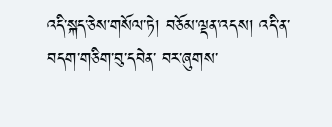འདི་སྐད་ཅེས་གསོལ་ཏེ། བཅོམ་ལྡན་འདས། འདི་ན་བདག་གཅིག་བུ་དབེན་ བར་ཞུགས་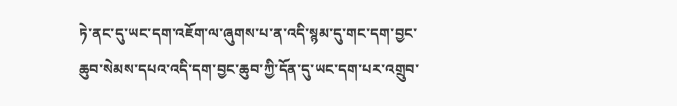ཏེ་ནང་དུ་ཡང་དག་འཇོག་ལ་ཞུགས་པ་ན་འདི་སྙམ་དུ་གང་དག་བྱང་ཆུབ་སེམས་དཔའ་འདི་དག་བྱང་ཆུབ་ཀྱི་དོན་དུ་ཡང་དག་པར་འགྲུབ་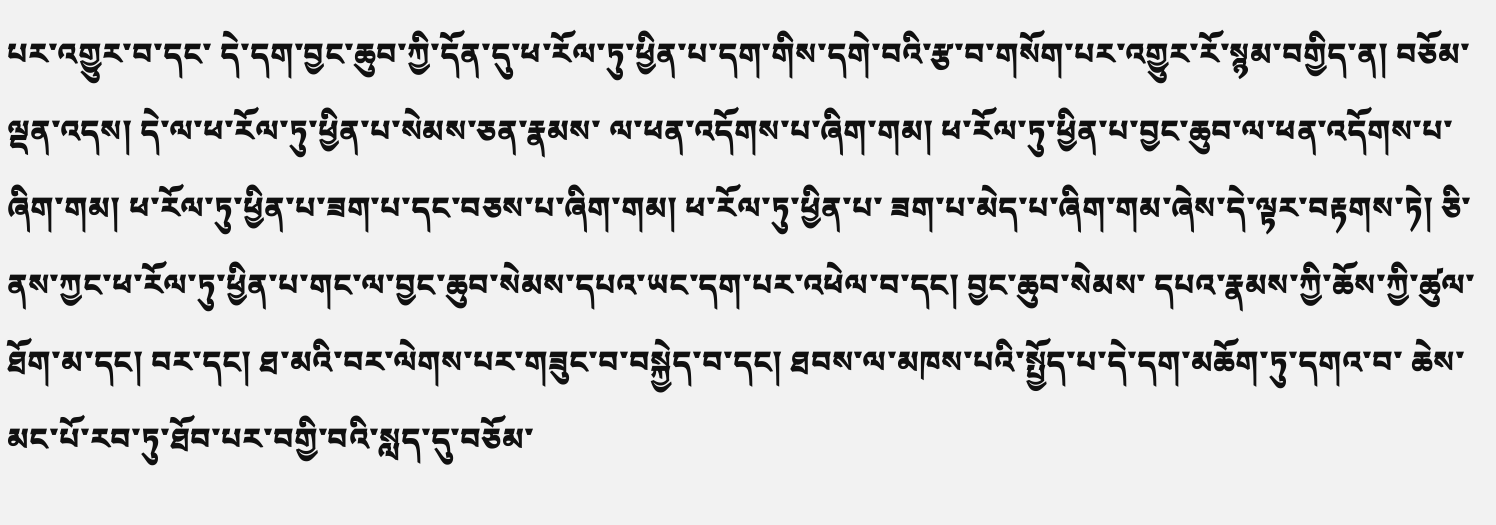པར་འགྱུར་བ་དང་ དེ་དག་བྱང་ཆུབ་ཀྱི་དོན་དུ་ཕ་རོལ་ཏུ་ཕྱིན་པ་དག་གིས་དགེ་བའི་རྩ་བ་གསོག་པར་འགྱུར་རོ་སྙམ་བགྱིད་ན། བཅོམ་ལྡན་འདས། དེ་ལ་ཕ་རོལ་ཏུ་ཕྱིན་པ་སེམས་ཅན་རྣམས་ ལ་ཕན་འདོགས་པ་ཞིག་གམ། ཕ་རོལ་ཏུ་ཕྱིན་པ་བྱང་ཆུབ་ལ་ཕན་འདོགས་པ་ཞིག་གམ། ཕ་རོལ་ཏུ་ཕྱིན་པ་ཟག་པ་དང་བཅས་པ་ཞིག་གམ། ཕ་རོལ་ཏུ་ཕྱིན་པ་ ཟག་པ་མེད་པ་ཞིག་གམ་ཞེས་དེ་ལྟར་བརྟགས་ཏེ། ཅི་ནས་ཀྱང་ཕ་རོལ་ཏུ་ཕྱིན་པ་གང་ལ་བྱང་ཆུབ་སེམས་དཔའ་ཡང་དག་པར་འཕེལ་བ་དང། བྱང་ཆུབ་སེམས་ དཔའ་རྣམས་ཀྱི་ཆོས་ཀྱི་ཚུལ་ཐོག་མ་དང། བར་དང། ཐ་མའི་བར་ལེགས་པར་གཟུང་བ་བསྐྱེད་བ་དང། ཐབས་ལ་མཁས་པའི་སྤྱོད་པ་དེ་དག་མཆོག་ཏུ་དགའ་བ་ ཆེས་མང་པོ་རབ་ཏུ་ཐོབ་པར་བགྱི་བའི་སླད་དུ་བཅོམ་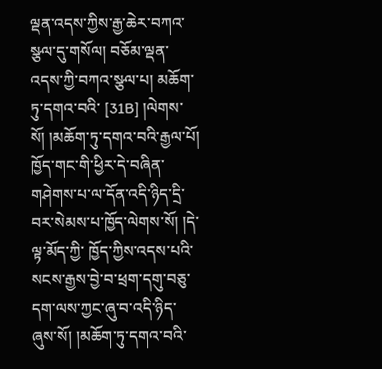ལྡན་འདས་ཀྱིས་རྒྱ་ཆེར་བཀའ་སྩལ་དུ་གསོལ། བཅོམ་ལྡན་འདས་ཀྱི་བཀའ་སྩལ་པ། མཆོག་ཏུ་དགའ་བའི་ [31B] །ལེགས་སོ། །མཆོག་ཏུ་དགའ་བའི་རྒྱལ་པོ། ཁྱོད་གང་གི་ཕྱིར་དེ་བཞིན་གཤེགས་པ་ལ་དོན་འདི་ཉིད་དྲི་བར་སེམས་པ་ཁྱོད་ལེགས་སོ། །དེ་ལྟ་མོད་ཀྱི་ ཁྱོད་ཀྱིས་འདས་པའི་སངས་རྒྱས་བྱེ་བ་ཕྲག་དགུ་བཅུ་དག་ལས་ཀྱང་ཞུ་བ་འདི་ཉིད་ཞུས་སོ། །མཆོག་ཏུ་དགའ་བའི་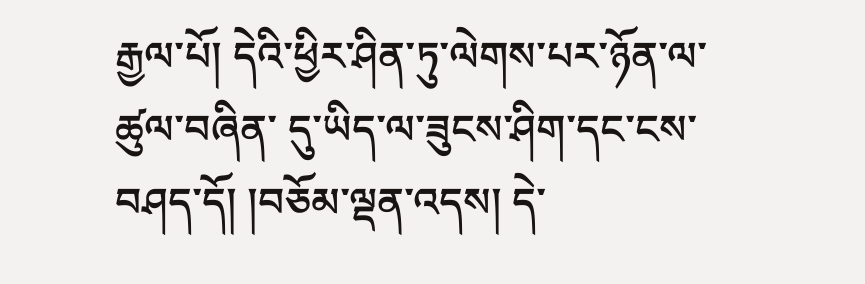རྒྱལ་པོ། དེའི་ཕྱིར་ཤིན་ཏུ་ལེགས་པར་ཉོན་ལ་ཚུལ་བཞིན་ དུ་ཡིད་ལ་ཟུངས་ཤིག་དང་ངས་བཤད་དོ། །བཅོམ་ལྡན་འདས། དེ་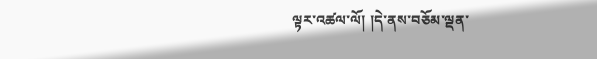ལྟར་འཚལ་ལོ། །དེ་ནས་བཅོམ་ལྡན་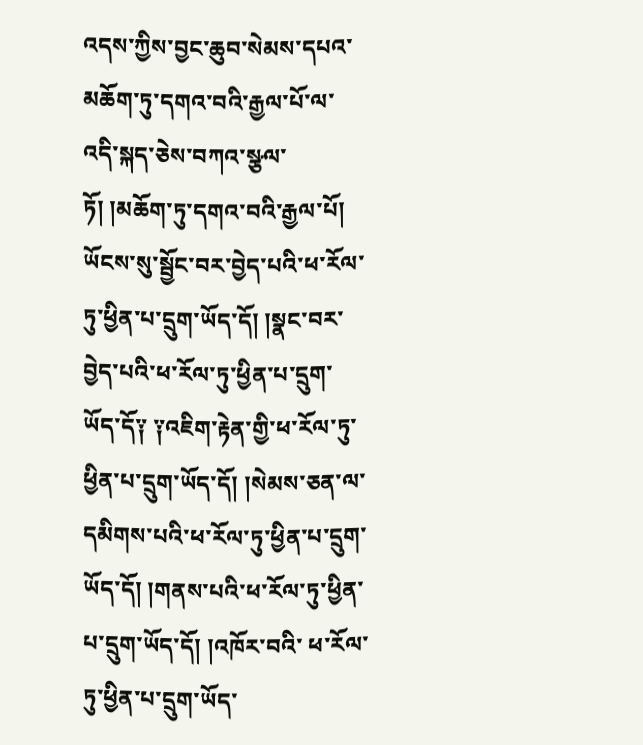འདས་ཀྱིས་བྱང་ཆུབ་སེམས་དཔའ་མཆོག་ཏུ་དགའ་བའི་རྒྱལ་པོ་ལ་ འདི་སྐད་ཅེས་བཀའ་སྩལ་ཏོ། །མཆོག་ཏུ་དགའ་བའི་རྒྱལ་པོ། ཡོངས་སུ་སྦྱོང་བར་བྱེད་པའི་ཕ་རོལ་ཏུ་ཕྱིན་པ་དྲུག་ཡོད་དོ། །སྣང་བར་བྱེད་པའི་ཕ་རོལ་ཏུ་ཕྱིན་པ་དྲུག་ ཡོད་དོ༑ ༑འཇིག་རྟེན་གྱི་ཕ་རོལ་ཏུ་ཕྱིན་པ་དྲུག་ཡོད་དོ། །སེམས་ཅན་ལ་དམིགས་པའི་ཕ་རོལ་ཏུ་ཕྱིན་པ་དྲུག་ཡོད་དོ། །གནས་པའི་ཕ་རོལ་ཏུ་ཕྱིན་པ་དྲུག་ཡོད་དོ། །འཁོར་བའི་ ཕ་རོལ་ཏུ་ཕྱིན་པ་དྲུག་ཡོད་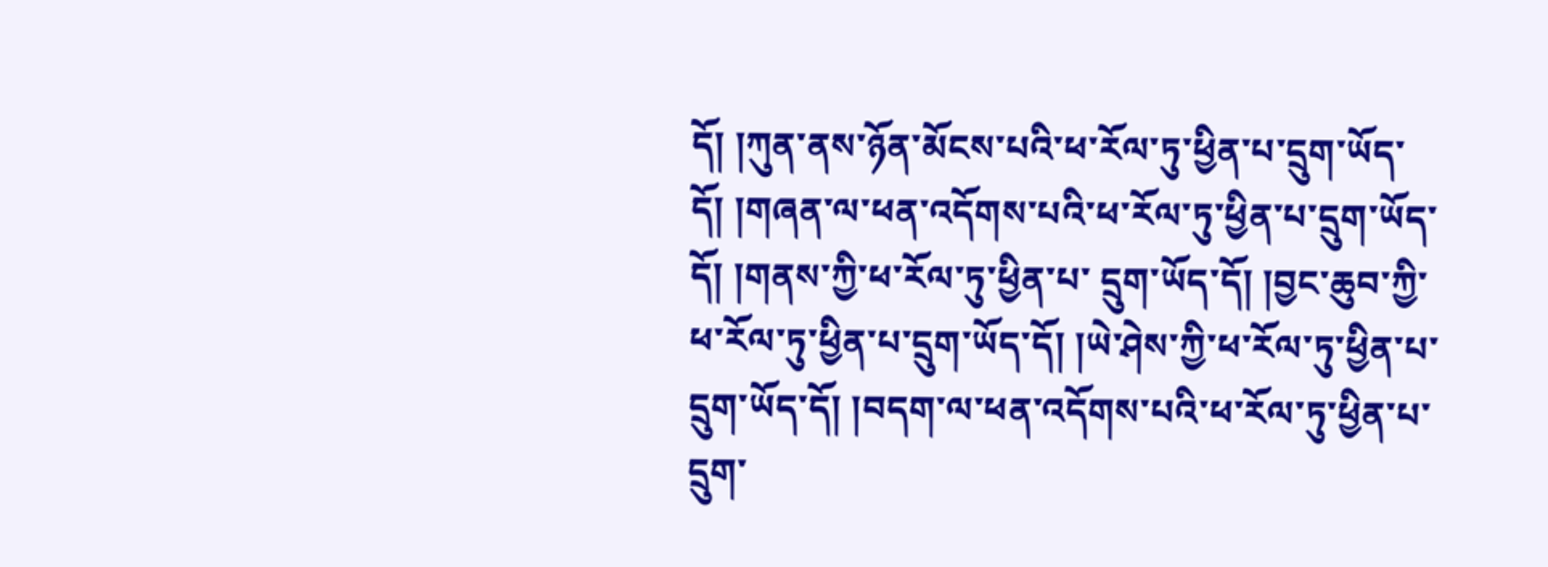དོ། །ཀུན་ནས་ཉོན་མོངས་པའི་ཕ་རོལ་ཏུ་ཕྱིན་པ་དྲུག་ཡོད་དོ། །གཞན་ལ་ཕན་འདོགས་པའི་ཕ་རོལ་ཏུ་ཕྱིན་པ་དྲུག་ཡོད་དོ། །གནས་ཀྱི་ཕ་རོལ་ཏུ་ཕྱིན་པ་ དྲུག་ཡོད་དོ། །བྱང་ཆུབ་ཀྱི་ཕ་རོལ་ཏུ་ཕྱིན་པ་དྲུག་ཡོད་དོ། །ཡེ་ཤེས་ཀྱི་ཕ་རོལ་ཏུ་ཕྱིན་པ་དྲུག་ཡོད་དོ། །བདག་ལ་ཕན་འདོགས་པའི་ཕ་རོལ་ཏུ་ཕྱིན་པ་དྲུག་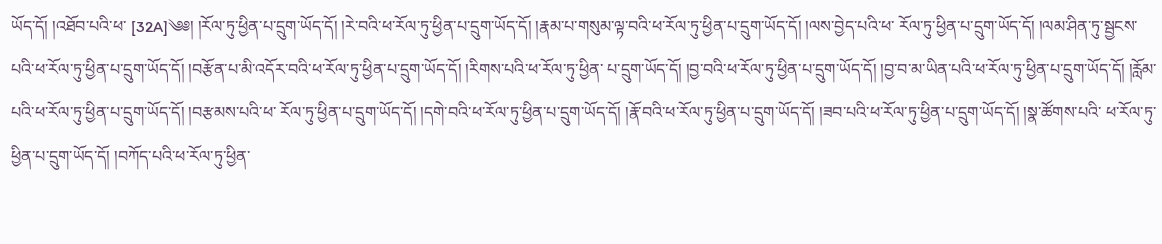ཡོད་དོ། །འཐོབ་པའི་ཕ་ [32A]༄༅། །རོལ་ཏུ་ཕྱིན་པ་དྲུག་ཡོད་དོ། །རེ་བའི་ཕ་རོལ་ཏུ་ཕྱིན་པ་དྲུག་ཡོད་དོ། །རྣམ་པ་གསུམ་ལྟ་བའི་ཕ་རོལ་ཏུ་ཕྱིན་པ་དྲུག་ཡོད་དོ། །ལས་བྱེད་པའི་ཕ་ རོལ་ཏུ་ཕྱིན་པ་དྲུག་ཡོད་དོ། །ལམ་ཤིན་ཏུ་སྦྱངས་པའི་ཕ་རོལ་ཏུ་ཕྱིན་པ་དྲུག་ཡོད་དོ། །བརྩོན་པ་མི་འདོར་བའི་ཕ་རོལ་ཏུ་ཕྱིན་པ་དྲུག་ཡོད་དོ། །རིགས་པའི་ཕ་རོལ་ཏུ་ཕྱིན་ པ་དྲུག་ཡོད་དོ། །བྱ་བའི་ཕ་རོལ་ཏུ་ཕྱིན་པ་དྲུག་ཡོད་དོ། །བྱ་བ་མ་ཡིན་པའི་ཕ་རོལ་ཏུ་ཕྱིན་པ་དྲུག་ཡོད་དོ། །རློམ་པའི་ཕ་རོལ་ཏུ་ཕྱིན་པ་དྲུག་ཡོད་དོ། །བརྩམས་པའི་ཕ་ རོལ་ཏུ་ཕྱིན་པ་དྲུག་ཡོད་དོ། །དགེ་བའི་ཕ་རོལ་ཏུ་ཕྱིན་པ་དྲུག་ཡོད་དོ། །རྣོ་བའི་ཕ་རོལ་ཏུ་ཕྱིན་པ་དྲུག་ཡོད་དོ། །ཟབ་པའི་ཕ་རོལ་ཏུ་ཕྱིན་པ་དྲུག་ཡོད་དོ། །སྣ་ཚོགས་པའི་ ཕ་རོལ་ཏུ་ཕྱིན་པ་དྲུག་ཡོད་དོ། །བཀོད་པའི་ཕ་རོལ་ཏུ་ཕྱིན་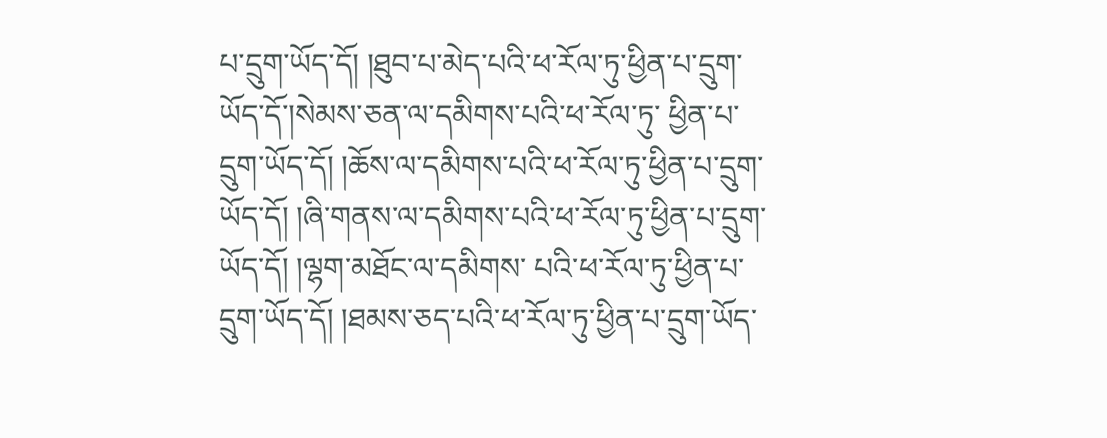པ་དྲུག་ཡོད་དོ། །ཐུབ་པ་མེད་པའི་ཕ་རོལ་ཏུ་ཕྱིན་པ་དྲུག་ཡོད་དོ་།སེམས་ཅན་ལ་དམིགས་པའི་ཕ་རོལ་ཏུ་ ཕྱིན་པ་དྲུག་ཡོད་དོ། །ཆོས་ལ་དམིགས་པའི་ཕ་རོལ་ཏུ་ཕྱིན་པ་དྲུག་ཡོད་དོ། །ཞི་གནས་ལ་དམིགས་པའི་ཕ་རོལ་ཏུ་ཕྱིན་པ་དྲུག་ཡོད་དོ། །ལྷག་མཐོང་ལ་དམིགས་ པའི་ཕ་རོལ་ཏུ་ཕྱིན་པ་དྲུག་ཡོད་དོ། །ཐམས་ཅད་པའི་ཕ་རོལ་ཏུ་ཕྱིན་པ་དྲུག་ཡོད་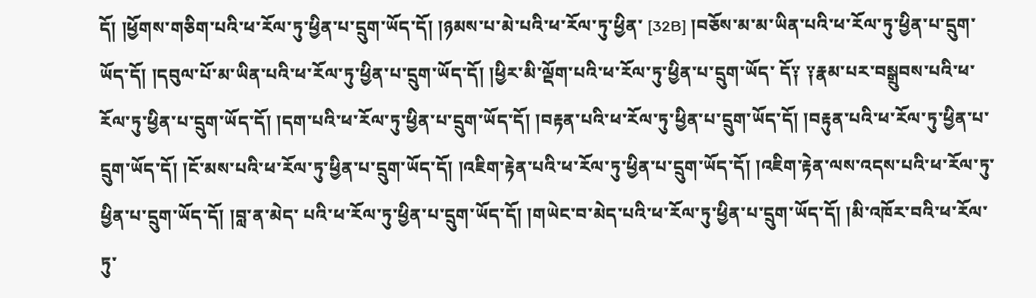དོ། །ཕྱོགས་གཅིག་པའི་ཕ་རོལ་ཏུ་ཕྱིན་པ་དྲུག་ཡོད་དོ། །ཉམས་པ་མེ་པའི་ཕ་རོལ་ཏུ་ཕྱིན་ [32B] །བཅོས་མ་མ་ཡིན་པའི་ཕ་རོལ་ཏུ་ཕྱིན་པ་དྲུག་ཡོད་དོ། །དབུལ་པོ་མ་ཡིན་པའི་ཕ་རོལ་ཏུ་ཕྱིན་པ་དྲུག་ཡོད་དོ། །ཕྱིར་མི་ལྡོག་པའི་ཕ་རོལ་ཏུ་ཕྱིན་པ་དྲུག་ཡོད་ དོ༑ ༑རྣམ་པར་བསྒྲུབས་པའི་ཕ་རོལ་ཏུ་ཕྱིན་པ་དྲུག་ཡོད་དོ། །དག་པའི་ཕ་རོལ་ཏུ་ཕྱིན་པ་དྲུག་ཡོད་དོ། །བརྟན་པའི་ཕ་རོལ་ཏུ་ཕྱིན་པ་དྲུག་ཡོད་དོ། །བརྟུན་པའི་ཕ་རོལ་ཏུ་ཕྱིན་པ་ དྲུག་ཡོད་དོ། །ངོ་མས་པའི་ཕ་རོལ་ཏུ་ཕྱིན་པ་དྲུག་ཡོད་དོ། །འཇིག་རྟེན་པའི་ཕ་རོལ་ཏུ་ཕྱིན་པ་དྲུག་ཡོད་དོ། །འཇིག་རྟེན་ལས་འདས་པའི་ཕ་རོལ་ཏུ་ཕྱིན་པ་དྲུག་ཡོད་དོ། །བླ་ན་མེད་ པའི་ཕ་རོལ་ཏུ་ཕྱིན་པ་དྲུག་ཡོད་དོ། །གཡེང་བ་མེད་པའི་ཕ་རོལ་ཏུ་ཕྱིན་པ་དྲུག་ཡོད་དོ། །མི་འཁོར་བའི་ཕ་རོལ་ཏུ་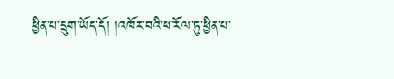ཕྱིན་པ་དྲུག་ཡོད་དོ། །འཁོར་བའི་ཕ་རོལ་ཏུ་ཕྱིན་པ་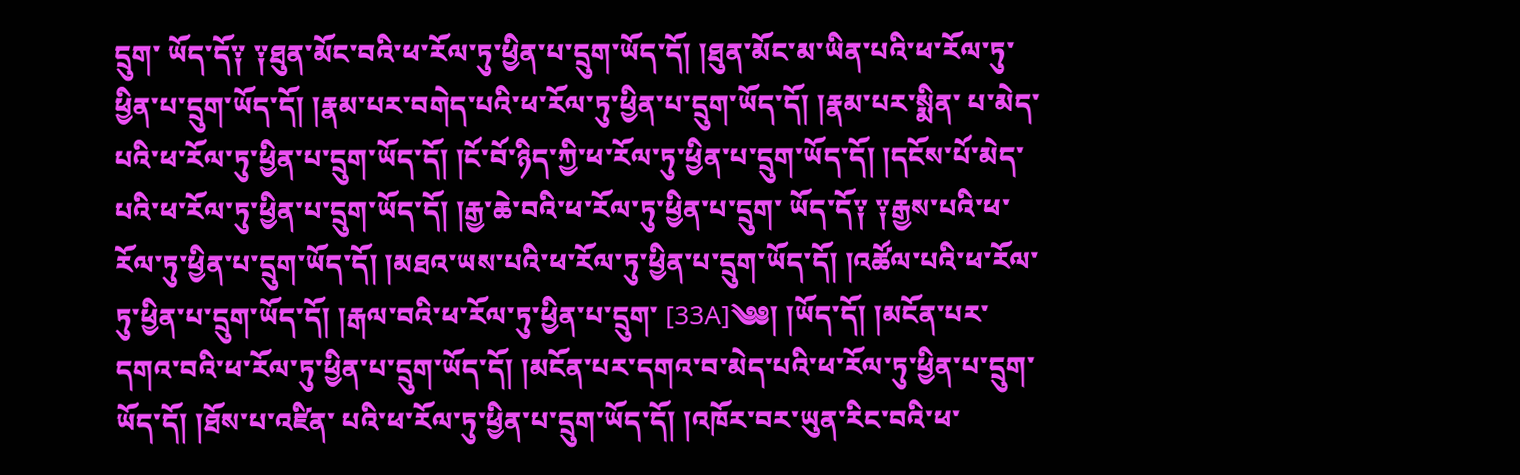དྲུག་ ཡོད་དོ༑ ༑ཐུན་མོང་བའི་ཕ་རོལ་ཏུ་ཕྱིན་པ་དྲུག་ཡོད་དོ། །ཐུན་མོང་མ་ཡིན་པའི་ཕ་རོལ་ཏུ་ཕྱིན་པ་དྲུག་ཡོད་དོ། །རྣམ་པར་བགེད་པའི་ཕ་རོལ་ཏུ་ཕྱིན་པ་དྲུག་ཡོད་དོ། །རྣམ་པར་སྨིན་ པ་མེད་པའི་ཕ་རོལ་ཏུ་ཕྱིན་པ་དྲུག་ཡོད་དོ། །ངོ་བོ་ཉིད་ཀྱི་ཕ་རོལ་ཏུ་ཕྱིན་པ་དྲུག་ཡོད་དོ། །དངོས་པོ་མེད་པའི་ཕ་རོལ་ཏུ་ཕྱིན་པ་དྲུག་ཡོད་དོ། །རྒྱ་ཆེ་བའི་ཕ་རོལ་ཏུ་ཕྱིན་པ་དྲུག་ ཡོད་དོ༑ ༑རྒྱས་པའི་ཕ་རོལ་ཏུ་ཕྱིན་པ་དྲུག་ཡོད་དོ། །མཐའ་ཡས་པའི་ཕ་རོལ་ཏུ་ཕྱིན་པ་དྲུག་ཡོད་དོ། །འཚོལ་པའི་ཕ་རོལ་ཏུ་ཕྱིན་པ་དྲུག་ཡོད་དོ། །རྒལ་བའི་ཕ་རོལ་ཏུ་ཕྱིན་པ་དྲུག་ [33A]༄༅། །ཡོད་དོ། །མངོན་པར་དགའ་བའི་ཕ་རོལ་ཏུ་ཕྱིན་པ་དྲུག་ཡོད་དོ། །མངོན་པར་དགའ་བ་མེད་པའི་ཕ་རོལ་ཏུ་ཕྱིན་པ་དྲུག་ཡོད་དོ། །ཐོས་པ་འཛིན་ པའི་ཕ་རོལ་ཏུ་ཕྱིན་པ་དྲུག་ཡོད་དོ། །འཁོར་བར་ཡུན་རིང་བའི་ཕ་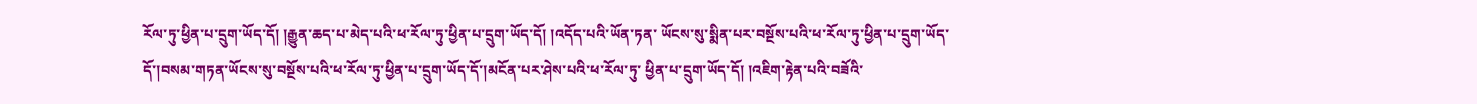རོལ་ཏུ་ཕྱིན་པ་དྲུག་ཡོད་དོ། །རྒྱུན་ཆད་པ་མེད་པའི་ཕ་རོལ་ཏུ་ཕྱིན་པ་དྲུག་ཡོད་དོ། །འདོད་པའི་ཡོན་ཏན་ ཡོངས་སུ་སྨིན་པར་བསྔོས་པའི་ཕ་རོལ་ཏུ་ཕྱིན་པ་དྲུག་ཡོད་དོ་།བསམ་གཏན་ཡོངས་སུ་བསྔོས་པའི་ཕ་རོལ་ཏུ་ཕྱིན་པ་དྲུག་ཡོད་དོ་།མངོན་པར་ཤེས་པའི་ཕ་རོལ་ཏུ་ ཕྱིན་པ་དྲུག་ཡོད་དོ། །འཇིག་རྟེན་པའི་བཟོའི་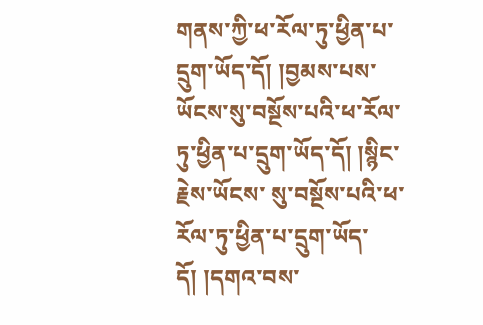གནས་ཀྱི་ཕ་རོལ་ཏུ་ཕྱིན་པ་དྲུག་ཡོད་དོ། །བྱམས་པས་ཡོངས་སུ་བསྔོས་པའི་ཕ་རོལ་ཏུ་ཕྱིན་པ་དྲུག་ཡོད་དོ། །སྙིང་རྗེས་ཡོངས་ སུ་བསྔོས་པའི་ཕ་རོལ་ཏུ་ཕྱིན་པ་དྲུག་ཡོད་དོ། །དགའ་བས་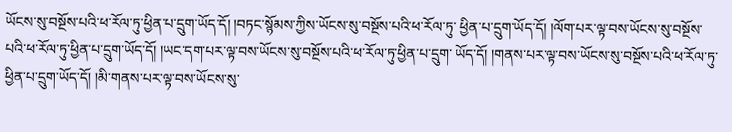ཡོངས་སུ་བསྔོས་པའི་ཕ་རོལ་ཏུ་ཕྱིན་པ་དྲུག་ཡོད་དོ། །བཏང་སྙོམས་ཀྱིས་ཡོངས་སུ་བསྔོས་པའི་ཕ་རོལ་ཏུ་ ཕྱིན་པ་དྲུག་ཡོད་དོ། །ལོག་པར་ལྟ་བས་ཡོངས་སུ་བསྔོས་པའི་ཕ་རོལ་ཏུ་ཕྱིན་པ་དྲུག་ཡོད་དོ། །ཡང་དག་པར་ལྟ་བས་ཡོངས་སུ་བསྔོས་པའི་ཕ་རོལ་ཏུ་ཕྱིན་པ་དྲུག་ ཡོད་དོ། །གནས་པར་ལྟ་བས་ཡོངས་སུ་བསྔོས་པའི་ཕ་རོལ་ཏུ་ཕྱིན་པ་དྲུག་ཡོད་དོ། །མི་གནས་པར་ལྟ་བས་ཡོངས་སུ་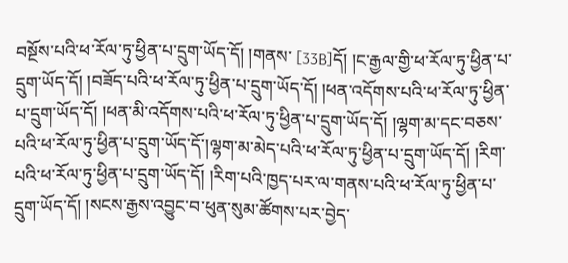བསྔོས་པའི་ཕ་རོལ་ཏུ་ཕྱིན་པ་དྲུག་ཡོད་དོ། །གནས་ [33B]དོ། །ང་རྒྱལ་གྱི་ཕ་རོལ་ཏུ་ཕྱིན་པ་དྲུག་ཡོད་དོ། །བཟོད་པའི་ཕ་རོལ་ཏུ་ཕྱིན་པ་དྲུག་ཡོད་དོ། །ཕན་འདོགས་པའི་ཕ་རོལ་ཏུ་ཕྱིན་ པ་དྲུག་ཡོད་དོ། །ཕན་མི་འདོགས་པའི་ཕ་རོལ་ཏུ་ཕྱིན་པ་དྲུག་ཡོད་དོ། །ལྷག་མ་དང་བཅས་པའི་ཕ་རོལ་ཏུ་ཕྱིན་པ་དྲུག་ཡོད་དོ་།ལྷག་མ་མེད་པའི་ཕ་རོལ་ཏུ་ཕྱིན་པ་དྲུག་ཡོད་དོ། །རིག་ པའི་ཕ་རོལ་ཏུ་ཕྱིན་པ་དྲུག་ཡོད་དོ། །རིག་པའི་ཁྱད་པར་ལ་གནས་པའི་ཕ་རོལ་ཏུ་ཕྱིན་པ་དྲུག་ཡོད་དོ། །སངས་རྒྱས་འབྱུང་བ་ཕུན་སུམ་ཚོགས་པར་བྱེད་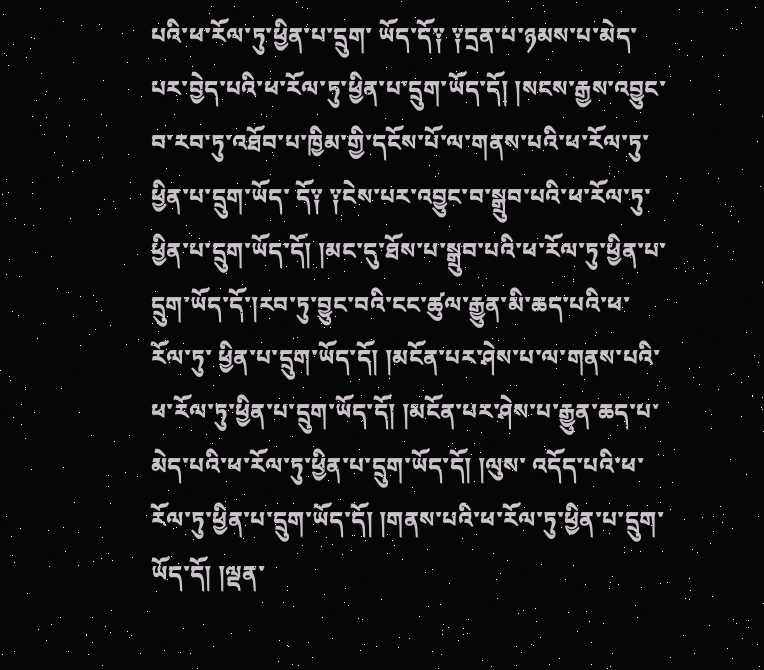པའི་ཕ་རོལ་ཏུ་ཕྱིན་པ་དྲུག་ ཡོད་དོ༑ ༑དྲན་པ་ཉམས་པ་མེད་པར་བྱེད་པའི་ཕ་རོལ་ཏུ་ཕྱིན་པ་དྲུག་ཡོད་དོ། །སངས་རྒྱས་འབྱུང་བ་རབ་ཏུ་འཐོབ་པ་ཁྱིམ་གྱི་དངོས་པོ་ལ་གནས་པའི་ཕ་རོལ་ཏུ་ཕྱིན་པ་དྲུག་ཡོད་ དོ༑ ༑ངེས་པར་འབྱུང་བ་སྒྲུབ་པའི་ཕ་རོལ་ཏུ་ཕྱིན་པ་དྲུག་ཡོད་དོ། །མང་དུ་ཐོས་པ་སྒྲུབ་པའི་ཕ་རོལ་ཏུ་ཕྱིན་པ་དྲུག་ཡོད་དོ་།རབ་ཏུ་བྱུང་བའི་ངང་ཚུལ་རྒྱུན་མི་ཆད་པའི་ཕ་རོལ་ཏུ་ ཕྱིན་པ་དྲུག་ཡོད་དོ། །མངོན་པར་ཤེས་པ་ལ་གནས་པའི་ཕ་རོལ་ཏུ་ཕྱིན་པ་དྲུག་ཡོད་དོ། །མངོན་པར་ཤེས་པ་རྒྱུན་ཆད་པ་མེད་པའི་ཕ་རོལ་ཏུ་ཕྱིན་པ་དྲུག་ཡོད་དོ། །ལུས་ འདོད་པའི་ཕ་རོལ་ཏུ་ཕྱིན་པ་དྲུག་ཡོད་དོ། །གནས་པའི་ཕ་རོལ་ཏུ་ཕྱིན་པ་དྲུག་ཡོད་དོ། །ལྡན་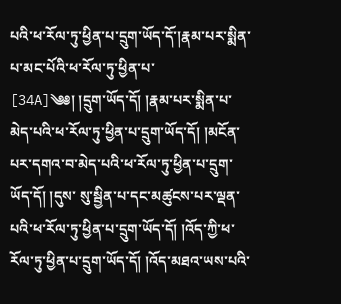པའི་ཕ་རོལ་ཏུ་ཕྱིན་པ་དྲུག་ཡོད་དོ་།རྣམ་པར་སྨིན་པ་མང་པོའི་ཕ་རོལ་ཏུ་ཕྱིན་པ་ [34A]༄༅། །དྲུག་ཡོད་དོ། །རྣམ་པར་སྨིན་པ་མེད་པའི་ཕ་རོལ་ཏུ་ཕྱིན་པ་དྲུག་ཡོད་དོ། །མངོན་པར་དགའ་བ་མེད་པའི་ཕ་རོལ་ཏུ་ཕྱིན་པ་དྲུག་ཡོད་དོ། །དུས་ སུ་སྦྱིན་པ་དང་མཚུངས་པར་ལྡན་པའི་ཕ་རོལ་ཏུ་ཕྱིན་པ་དྲུག་ཡོད་དོ། །འོད་ཀྱི་ཕ་རོལ་ཏུ་ཕྱིན་པ་དྲུག་ཡོད་དོ། །འོད་མཐའ་ཡས་པའི་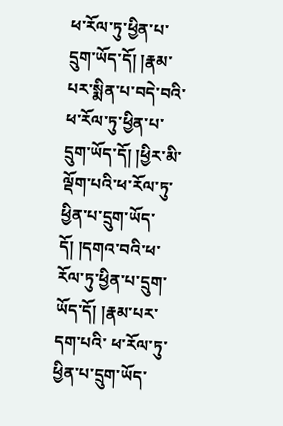ཕ་རོལ་ཏུ་ཕྱིན་པ་དྲུག་ཡོད་དོ། །རྣམ་ པར་སྨིན་པ་བདེ་བའི་ཕ་རོལ་ཏུ་ཕྱིན་པ་དྲུག་ཡོད་དོ། །ཕྱིར་མི་ལྡོག་པའི་ཕ་རོལ་ཏུ་ཕྱིན་པ་དྲུག་ཡོད་དོ། །དགའ་བའི་ཕ་རོལ་ཏུ་ཕྱིན་པ་དྲུག་ཡོད་དོ། །རྣམ་པར་དག་པའི་ ཕ་རོལ་ཏུ་ཕྱིན་པ་དྲུག་ཡོད་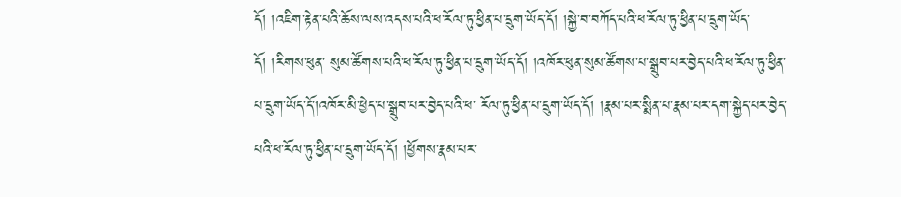དོ། །འཇིག་རྟེན་པའི་ཆོས་ལས་འདས་པའི་ཕ་རོལ་ཏུ་ཕྱིན་པ་དྲུག་ཡོད་དོ། །སྐྱེ་བ་བཀོད་པའི་ཕ་རོལ་ཏུ་ཕྱིན་པ་དྲུག་ཡོད་དོ། །རིགས་ཕུན་ སུམ་ཚོགས་པའི་ཕ་རོལ་ཏུ་ཕྱིན་པ་དྲུག་ཡོད་དོ། །འཁོར་ཕུན་སུམ་ཚོགས་པ་སྒྲུབ་པར་བྱེད་པའི་ཕ་རོལ་ཏུ་ཕྱིན་པ་དྲུག་ཡོད་དོ་།འཁོར་མི་ཕྱེད་པ་སྒྲུབ་པར་བྱེད་པའི་ཕ་ རོལ་ཏུ་ཕྱིན་པ་དྲུག་ཡོད་དོ། །རྣམ་པར་སྨིན་པ་རྣམ་པར་དག་སྐྱེད་པར་བྱེད་པའི་ཕ་རོལ་ཏུ་ཕྱིན་པ་དྲུག་ཡོད་དོ། །ཕྱོགས་རྣམ་པར་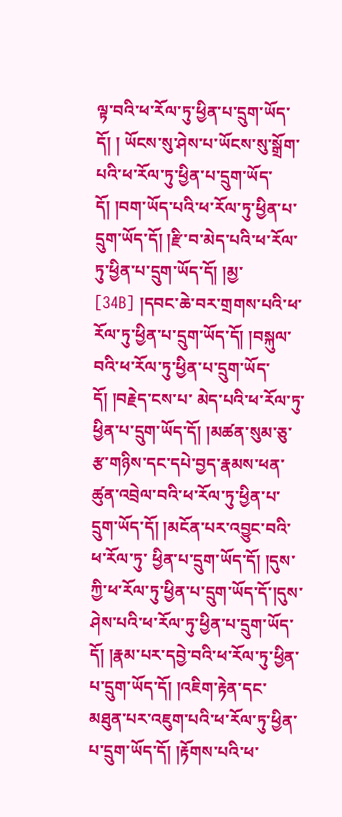ལྟ་བའི་ཕ་རོལ་ཏུ་ཕྱིན་པ་དྲུག་ཡོད་དོ། ། ཡོངས་སུ་ཤེས་པ་ཡོངས་སུ་སྒྲོག་པའི་ཕ་རོལ་ཏུ་ཕྱིན་པ་དྲུག་ཡོད་དོ། །བག་ཡོད་པའི་ཕ་རོལ་ཏུ་ཕྱིན་པ་དྲུག་ཡོད་དོ། །རྫི་བ་མེད་པའི་ཕ་རོལ་ཏུ་ཕྱིན་པ་དྲུག་ཡོད་དོ། །མྱ་ [34B] །དབང་ཆེ་བར་གྲགས་པའི་ཕ་རོལ་ཏུ་ཕྱིན་པ་དྲུག་ཡོད་དོ། །བསྐུལ་བའི་ཕ་རོལ་ཏུ་ཕྱིན་པ་དྲུག་ཡོད་དོ། །བརྗེད་ངས་པ་ མེད་པའི་ཕ་རོལ་ཏུ་ཕྱིན་པ་དྲུག་ཡོད་དོ། །མཚན་སུམ་ཅུ་རྩ་གཉིས་དང་དཔེ་བྱད་རྣམས་ཕན་ཚུན་འབྲེལ་བའི་ཕ་རོལ་ཏུ་ཕྱིན་པ་དྲུག་ཡོད་དོ། །མངོན་པར་འབྱུང་བའི་ཕ་རོལ་ཏུ་ ཕྱིན་པ་དྲུག་ཡོད་དོ། །དུས་ཀྱི་ཕ་རོལ་ཏུ་ཕྱིན་པ་དྲུག་ཡོད་དོ་།དུས་ཤེས་པའི་ཕ་རོལ་ཏུ་ཕྱིན་པ་དྲུག་ཡོད་དོ། །རྣམ་པར་དབྱེ་བའི་ཕ་རོལ་ཏུ་ཕྱིན་པ་དྲུག་ཡོད་དོ། །འཇིག་རྟེན་དང་ མཐུན་པར་འཇུག་པའི་ཕ་རོལ་ཏུ་ཕྱིན་པ་དྲུག་ཡོད་དོ། །རྟོགས་པའི་ཕ་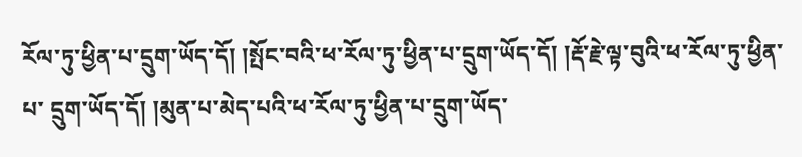རོལ་ཏུ་ཕྱིན་པ་དྲུག་ཡོད་དོ། །སྤོང་བའི་ཕ་རོལ་ཏུ་ཕྱིན་པ་དྲུག་ཡོད་དོ། །རྡོ་རྗེ་ལྟ་བུའི་ཕ་རོལ་ཏུ་ཕྱིན་པ་ དྲུག་ཡོད་དོ། །མུན་པ་མེད་པའི་ཕ་རོལ་ཏུ་ཕྱིན་པ་དྲུག་ཡོད་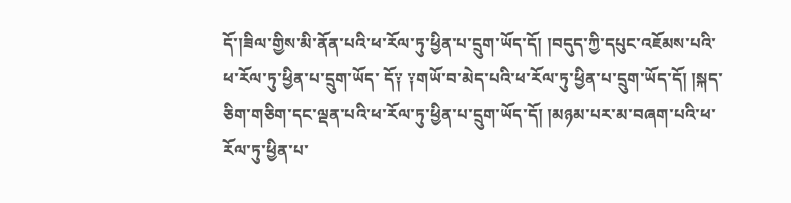དོ་།ཟིལ་གྱིས་མི་ནོན་པའི་ཕ་རོལ་ཏུ་ཕྱིན་པ་དྲུག་ཡོད་དོ། །བདུད་ཀྱི་དཔུང་འཇོམས་པའི་ཕ་རོལ་ཏུ་ཕྱིན་པ་དྲུག་ཡོད་ དོ༑ ༑གཡོ་བ་མེད་པའི་ཕ་རོལ་ཏུ་ཕྱིན་པ་དྲུག་ཡོད་དོ། །སྐད་ཅིག་གཅིག་དང་ལྡན་པའི་ཕ་རོལ་ཏུ་ཕྱིན་པ་དྲུག་ཡོད་དོ། །མཉམ་པར་མ་བཞག་པའི་ཕ་རོལ་ཏུ་ཕྱིན་པ་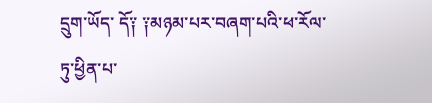དྲུག་ཡོད་ དོ༑ ༑མཉམ་པར་བཞག་པའི་ཕ་རོལ་ཏུ་ཕྱིན་པ་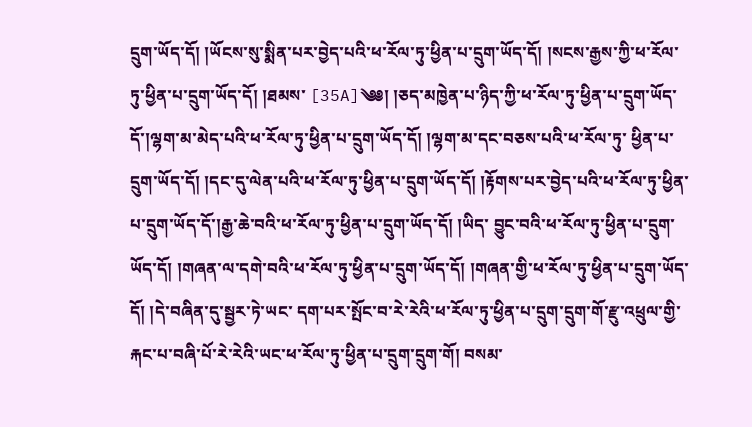དྲུག་ཡོད་དོ། །ཡོངས་སུ་སྨིན་པར་བྱེད་པའི་ཕ་རོལ་ཏུ་ཕྱིན་པ་དྲུག་ཡོད་དོ། །སངས་རྒྱས་ཀྱི་ཕ་རོལ་ཏུ་ཕྱིན་པ་དྲུག་ཡོད་དོ། །ཐམས་ [35A]༄༅། །ཅད་མཁྱེན་པ་ཉིད་ཀྱི་ཕ་རོལ་ཏུ་ཕྱིན་པ་དྲུག་ཡོད་དོ་།ལྷག་མ་མེད་པའི་ཕ་རོལ་ཏུ་ཕྱིན་པ་དྲུག་ཡོད་དོ། །ལྷག་མ་དང་བཅས་པའི་ཕ་རོལ་ཏུ་ ཕྱིན་པ་དྲུག་ཡོད་དོ། །དང་དུ་ལེན་པའི་ཕ་རོལ་ཏུ་ཕྱིན་པ་དྲུག་ཡོད་དོ། །རྟོགས་པར་བྱེད་པའི་ཕ་རོལ་ཏུ་ཕྱིན་པ་དྲུག་ཡོད་དོ་།རྒྱ་ཆེ་བའི་ཕ་རོལ་ཏུ་ཕྱིན་པ་དྲུག་ཡོད་དོ། །ཡིད་ བྱུང་བའི་ཕ་རོལ་ཏུ་ཕྱིན་པ་དྲུག་ཡོད་དོ། །གཞན་ལ་དགེ་བའི་ཕ་རོལ་ཏུ་ཕྱིན་པ་དྲུག་ཡོད་དོ། །གཞན་གྱི་ཕ་རོལ་ཏུ་ཕྱིན་པ་དྲུག་ཡོད་དོ། །དེ་བཞིན་དུ་སྦྱར་ཏེ་ཡང་ དག་པར་སྤོང་བ་རེ་རེའི་ཕ་རོལ་ཏུ་ཕྱིན་པ་དྲུག་དྲུག་གོ་རྫུ་འཕྲུལ་གྱི་རྐང་པ་བཞི་པོ་རེ་རེའི་ཡང་ཕ་རོལ་ཏུ་ཕྱིན་པ་དྲུག་དྲུག་གོ། བསམ་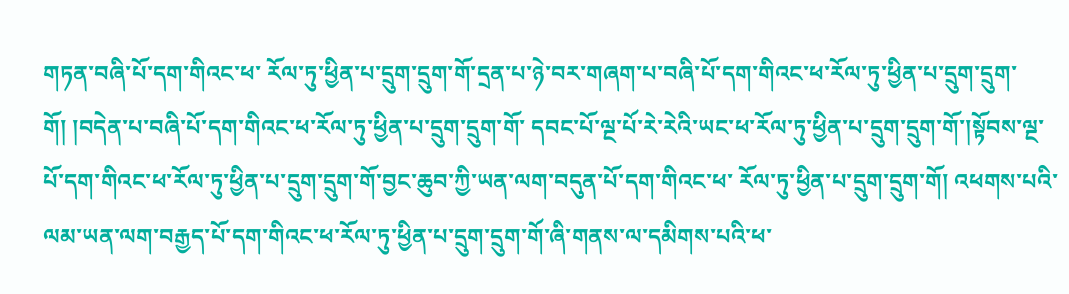གཏན་བཞི་པོ་དག་གིའང་ཕ་ རོལ་ཏུ་ཕྱིན་པ་དྲུག་དྲུག་གོ་དྲན་པ་ཉེ་བར་གཞག་པ་བཞི་པོ་དག་གིའང་ཕ་རོལ་ཏུ་ཕྱིན་པ་དྲུག་དྲུག་གོ། །བདེན་པ་བཞི་པོ་དག་གིའང་ཕ་རོལ་ཏུ་ཕྱིན་པ་དྲུག་དྲུག་གོ་ དབང་པོ་ལྔ་པོ་རེ་རེའི་ཡང་ཕ་རོལ་ཏུ་ཕྱིན་པ་དྲུག་དྲུག་གོ་།སྟོབས་ལྔ་པོ་དག་གིའང་ཕ་རོལ་ཏུ་ཕྱིན་པ་དྲུག་དྲུག་གོ་བྱང་ཆུབ་ཀྱི་ཡན་ལག་བདུན་པོ་དག་གིའང་ཕ་ རོལ་ཏུ་ཕྱིན་པ་དྲུག་དྲུག་གོ། འཕགས་པའི་ལམ་ཡན་ལག་བརྒྱད་པོ་དག་གིའང་ཕ་རོལ་ཏུ་ཕྱིན་པ་དྲུག་དྲུག་གོ་ཞི་གནས་ལ་དམིགས་པའི་ཕ་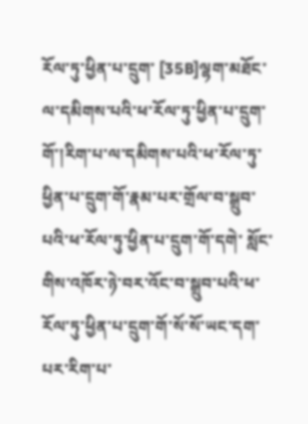རོལ་ཏུ་ཕྱིན་པ་དྲུག་ [35B]ལྷག་མཐོང་ལ་དམིགས་པའི་ཕ་རོལ་ཏུ་ཕྱིན་པ་དྲུག་གོ་།རིག་པ་ལ་དམིགས་པའི་ཕ་རོལ་ཏུ་ཕྱིན་པ་དྲུག་གོ་རྣམ་པར་གྲོལ་བ་སྒྲུབ་པའི་ཕ་རོལ་ཏུ་ཕྱིན་པ་དྲུག་གོ་དགེ་ སློང་གིས་འཁོར་ཉེ་བར་འོང་བ་སྒྲུབ་པའི་ཕ་རོལ་ཏུ་ཕྱིན་པ་དྲུག་གོ་སོ་སོ་ཡང་དག་པར་རིག་པ་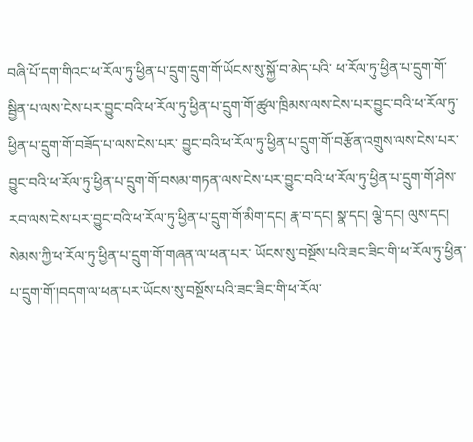བཞི་པོ་དག་གིའང་ཕ་རོལ་ཏུ་ཕྱིན་པ་དྲུག་དྲུག་གོ་ཡོངས་སུ་སྐྱོ་བ་མེད་པའི་ ཕ་རོལ་ཏུ་ཕྱིན་པ་དྲུག་གོ་སྦྱིན་པ་ལས་ངེས་པར་བྱུང་བའི་ཕ་རོལ་ཏུ་ཕྱིན་པ་དྲུག་གོ་ཚུལ་ཁྲིམས་ལས་ངེས་པར་བྱུང་བའི་ཕ་རོལ་ཏུ་ཕྱིན་པ་དྲུག་གོ་བཟོད་པ་ལས་ངེས་པར་ བྱུང་བའི་ཕ་རོལ་ཏུ་ཕྱིན་པ་དྲུག་གོ་བརྩོན་འགྲུས་ལས་ངེས་པར་བྱུང་བའི་ཕ་རོལ་ཏུ་ཕྱིན་པ་དྲུག་གོ་བསམ་གཏན་ལས་ངེས་པར་བྱུང་བའི་ཕ་རོལ་ཏུ་ཕྱིན་པ་དྲུག་གོ་ཤེས་ རབ་ལས་ངེས་པར་བྱུང་བའི་ཕ་རོལ་ཏུ་ཕྱིན་པ་དྲུག་གོ་མིག་དང། རྣ་བ་དང། སྣ་དང། ལྕེ་དང། ལུས་དང། སེམས་ཀྱི་ཕ་རོལ་ཏུ་ཕྱིན་པ་དྲུག་གོ་གཞན་ལ་ཕན་པར་ ཡོངས་སུ་བསྔོས་པའི་ཟང་ཟིང་གི་ཕ་རོལ་ཏུ་ཕྱིན་པ་དྲུག་གོ་།བདག་ལ་ཕན་པར་ཡོངས་སུ་བསྔོས་པའི་ཟང་ཟིང་གི་ཕ་རོལ་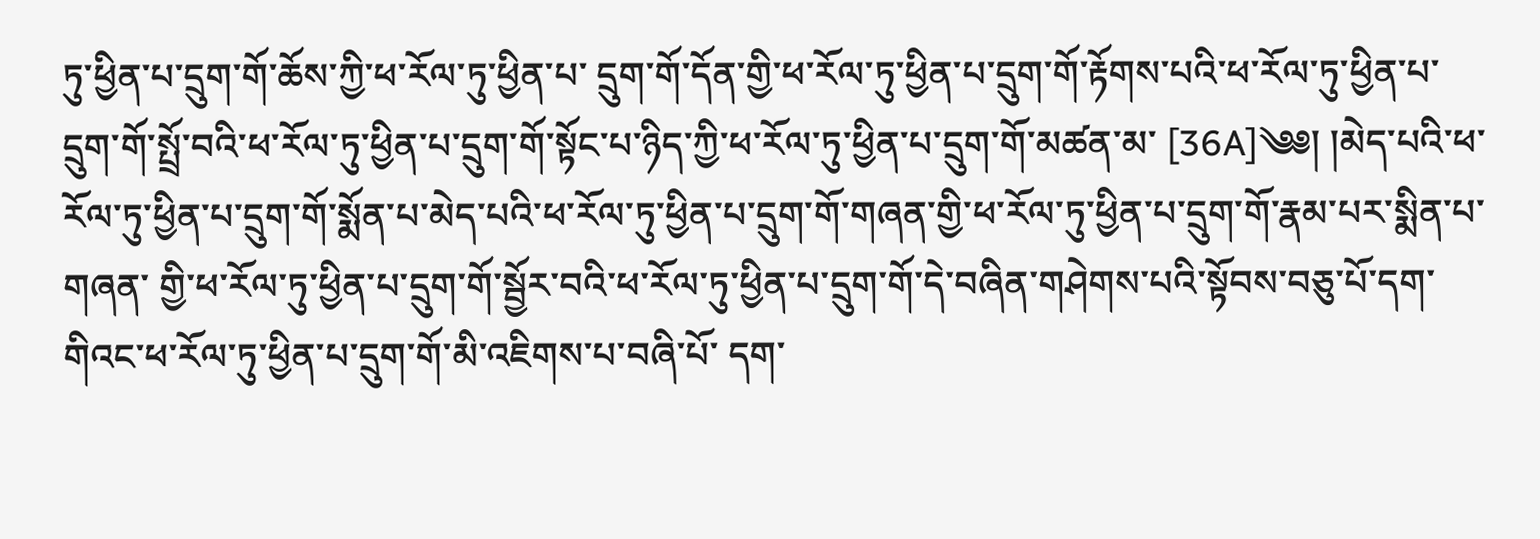ཏུ་ཕྱིན་པ་དྲུག་གོ་ཆོས་ཀྱི་ཕ་རོལ་ཏུ་ཕྱིན་པ་ དྲུག་གོ་དོན་གྱི་ཕ་རོལ་ཏུ་ཕྱིན་པ་དྲུག་གོ་རྟོགས་པའི་ཕ་རོལ་ཏུ་ཕྱིན་པ་དྲུག་གོ་སྤྲོ་བའི་ཕ་རོལ་ཏུ་ཕྱིན་པ་དྲུག་གོ་སྟོང་པ་ཉིད་ཀྱི་ཕ་རོལ་ཏུ་ཕྱིན་པ་དྲུག་གོ་མཚན་མ་ [36A]༄༅། །མེད་པའི་ཕ་རོལ་ཏུ་ཕྱིན་པ་དྲུག་གོ་སྨོན་པ་མེད་པའི་ཕ་རོལ་ཏུ་ཕྱིན་པ་དྲུག་གོ་གཞན་གྱི་ཕ་རོལ་ཏུ་ཕྱིན་པ་དྲུག་གོ་རྣམ་པར་སྨིན་པ་གཞན་ གྱི་ཕ་རོལ་ཏུ་ཕྱིན་པ་དྲུག་གོ་སྦྱོར་བའི་ཕ་རོལ་ཏུ་ཕྱིན་པ་དྲུག་གོ་དེ་བཞིན་གཤེགས་པའི་སྟོབས་བཅུ་པོ་དག་གིའང་ཕ་རོལ་ཏུ་ཕྱིན་པ་དྲུག་གོ་མི་འཇིགས་པ་བཞི་པོ་ དག་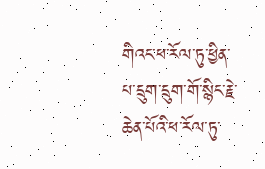གིའང་ཕ་རོལ་ཏུ་ཕྱིན་པ་དྲུག་དྲུག་གོ་སྙིང་རྗེ་ཆེན་པོའི་ཕ་རོལ་ཏུ་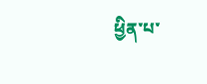ཕྱིན་པ་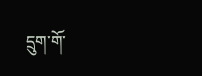དྲུག་གོ་